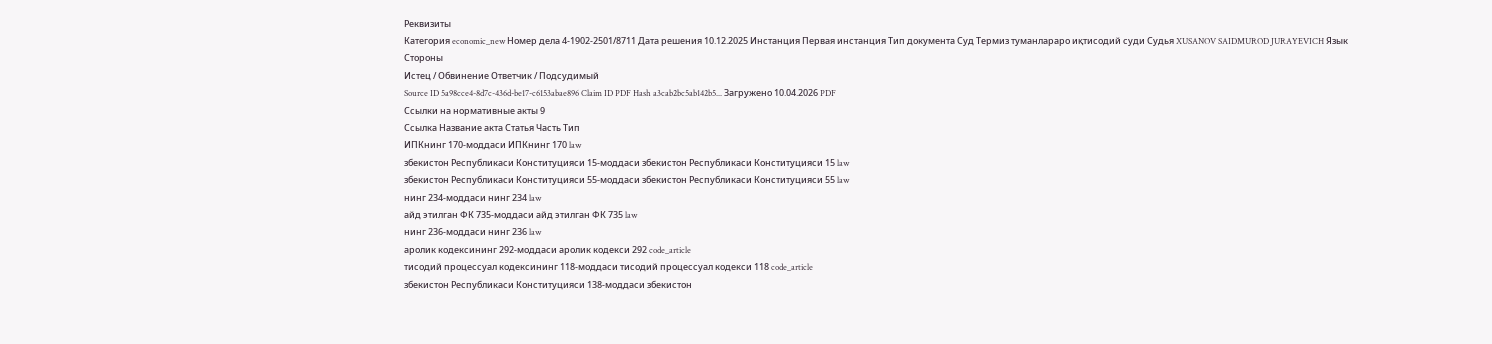Реквизиты
Категория economic_new Номер дела 4-1902-2501/8711 Дата решения 10.12.2025 Инстанция Первая инстанция Тип документа Суд Термиз туманлараро иқтисодий суди Судья XUSANOV SAIDMUROD JURAYEVICH Язык
Стороны
Истец / Обвинение Ответчик / Подсудимый
Source ID 5a98cce4-8d7c-436d-be17-c6153abae896 Claim ID PDF Hash a3cab2bc5ab142b5... Загружено 10.04.2026 PDF
Ссылки на нормативные акты 9
Ссылка Название акта Статья Часть Тип
ИПКнинг 170-моддаси ИПКнинг 170 law
збекистон Республикаси Конституцияси 15-моддаси збекистон Республикаси Конституцияси 15 law
збекистон Республикаси Конституцияси 55-моддаси збекистон Республикаси Конституцияси 55 law
нинг 234-моддаси нинг 234 law
айд этилган ФК 735-моддаси айд этилган ФК 735 law
нинг 236-моддаси нинг 236 law
аролик кодексининг 292-моддаси аролик кодекси 292 code_article
тисодий процессуал кодексининг 118-моддаси тисодий процессуал кодекси 118 code_article
збекистон Республикаси Конституцияси 138-моддаси збекистон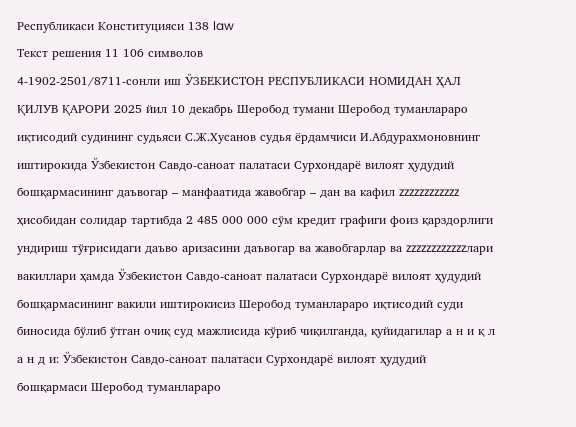Республикаси Конституцияси 138 law
Текст решения 11 106 символов
4-1902-2501/8711-сонли иш ЎЗБЕКИСТОН РЕСПУБЛИКАСИ НОМИДАН ҲАЛ ҚИЛУВ ҚАРОРИ 2025 йил 10 декабрь Шеробод тумани Шеробод туманлараро иқтисодий судининг судьяси С.Ж.Хусанов судья ёрдамчиси И.Абдурахмоновнинг иштирокида Ўзбекистон Савдо-саноат палатаси Сурхондарё вилоят ҳудудий бошқармасининг даъвогар – манфаатида жавобгар – дан ва кафил zzzzzzzzzzzz ҳисобидан солидар тартибда 2 485 000 000 сўм кредит графиги фоиз қарздорлиги ундириш тўғрисидаги даъво аризасини даъвогар ва жавобгарлар ва zzzzzzzzzzzzлари вакиллари ҳамда Ўзбекистон Савдо-саноат палатаси Сурхондарё вилоят ҳудудий бошқармасининг вакили иштирокисиз Шеробод туманлараро иқтисодий суди биносида бўлиб ўтган очиқ суд мажлисида кўриб чиқилганда, қуйидагилар а н и қ л а н д и: Ўзбекистон Савдо-саноат палатаси Сурхондарё вилоят ҳудудий бошқармаси Шеробод туманлараро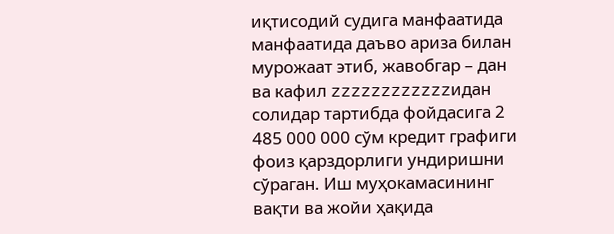иқтисодий судига манфаатида манфаатида даъво ариза билан мурожаат этиб, жавобгар – дан ва кафил zzzzzzzzzzzzидан солидар тартибда фойдасига 2 485 000 000 сўм кредит графиги фоиз қарздорлиги ундиришни сўраган. Иш муҳокамасининг вақти ва жойи ҳақида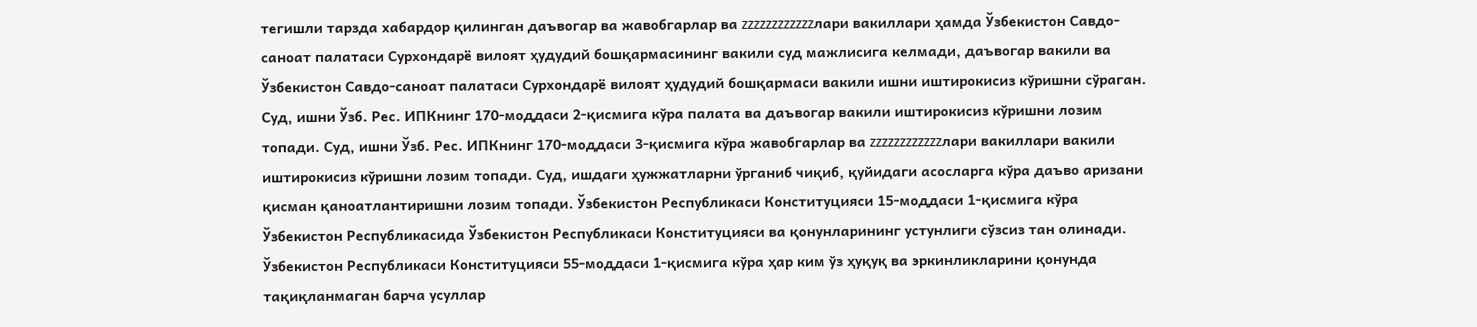тегишли тарзда хабардор қилинган даъвогар ва жавобгарлар ва zzzzzzzzzzzzлари вакиллари ҳамда Ўзбекистон Савдо-саноат палатаси Сурхондарё вилоят ҳудудий бошқармасининг вакили суд мажлисига келмади, даъвогар вакили ва Ўзбекистон Савдо-саноат палатаси Сурхондарё вилоят ҳудудий бошқармаси вакили ишни иштирокисиз кўришни сўраган. Суд, ишни Ўзб. Рес. ИПКнинг 170-моддаси 2-қисмига кўра палата ва даъвогар вакили иштирокисиз кўришни лозим топади. Суд, ишни Ўзб. Рес. ИПКнинг 170-моддаси 3-қисмига кўра жавобгарлар ва zzzzzzzzzzzzлари вакиллари вакили иштирокисиз кўришни лозим топади. Суд, ишдаги ҳужжатларни ўрганиб чиқиб, қуйидаги асосларга кўра даъво аризани қисман қаноатлантиришни лозим топади. Ўзбекистон Республикаси Конституцияси 15-моддаси 1-қисмига кўра Ўзбекистон Республикасида Ўзбекистон Республикаси Конституцияси ва қонунларининг устунлиги сўзсиз тан олинади. Ўзбекистон Республикаси Конституцияси 55-моддаси 1-қисмига кўра ҳар ким ўз ҳуқуқ ва эркинликларини қонунда тақиқланмаган барча усуллар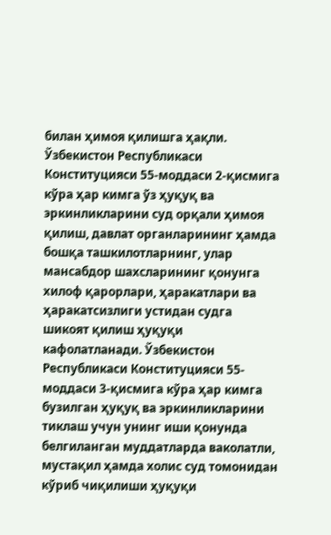билан ҳимоя қилишга ҳақли. Ўзбекистон Республикаси Конституцияси 55-моддаси 2-қисмига кўра ҳар кимга ўз ҳуқуқ ва эркинликларини суд орқали ҳимоя қилиш, давлат органларининг ҳамда бошқа ташкилотларнинг, улар мансабдор шахсларининг қонунга хилоф қарорлари, ҳаракатлари ва ҳаракатсизлиги устидан судга шикоят қилиш ҳуқуқи кафолатланади. Ўзбекистон Республикаси Конституцияси 55-моддаси 3-қисмига кўра ҳар кимга бузилган ҳуқуқ ва эркинликларини тиклаш учун унинг иши қонунда белгиланган муддатларда ваколатли, мустақил ҳамда холис суд томонидан кўриб чиқилиши ҳуқуқи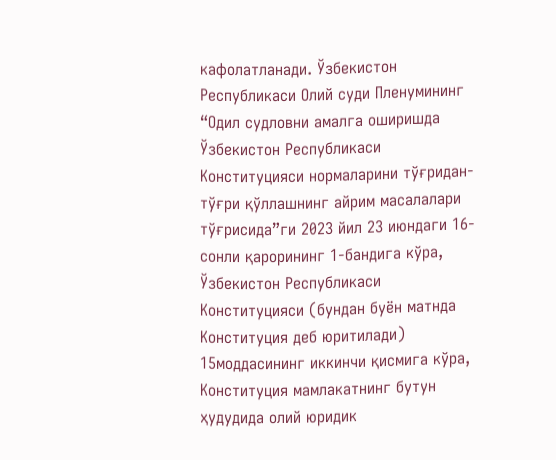кафолатланади. Ўзбекистон Республикаси Олий суди Пленумининг “Одил судловни амалга оширишда Ўзбекистон Республикаси Конституцияси нормаларини тўғридан-тўғри қўллашнинг айрим масалалари тўғрисида”ги 2023 йил 23 июндаги 16-сонли қарорининг 1-бандига кўра, Ўзбекистон Республикаси Конституцияси (бундан буён матнда Конституция деб юритилади) 15моддасининг иккинчи қисмига кўра, Конституция мамлакатнинг бутун ҳудудида олий юридик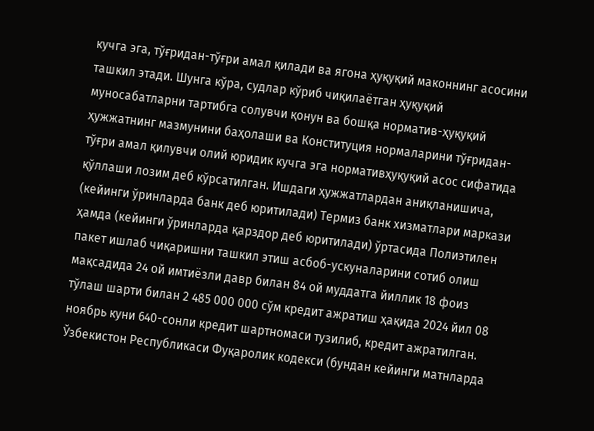кучга эга, тўғридан-тўғри амал қилади ва ягона ҳуқуқий маконнинг асосини ташкил этади. Шунга кўра, судлар кўриб чиқилаётган ҳуқуқий муносабатларни тартибга солувчи қонун ва бошқа норматив-ҳуқуқий ҳужжатнинг мазмунини баҳолаши ва Конституция нормаларини тўғридан-тўғри амал қилувчи олий юридик кучга эга нормативҳуқуқий асос сифатида қўллаши лозим деб кўрсатилган. Ишдаги ҳужжатлардан аниқланишича, (кейинги ўринларда банк деб юритилади) Термиз банк хизматлари маркази ҳамда (кейинги ўринларда қарздор деб юритилади) ўртасида Полиэтилен пакет ишлаб чиқаришни ташкил этиш асбоб-ускуналарини сотиб олиш мақсадида 24 ой имтиёзли давр билан 84 ой муддатга йиллик 18 фоиз тўлаш шарти билан 2 485 000 000 сўм кредит ажратиш ҳақида 2024 йил 08 ноябрь куни 640-сонли кредит шартномаси тузилиб, кредит ажратилган. Ўзбекистон Республикаси Фуқаролик кодекси (бундан кейинги матнларда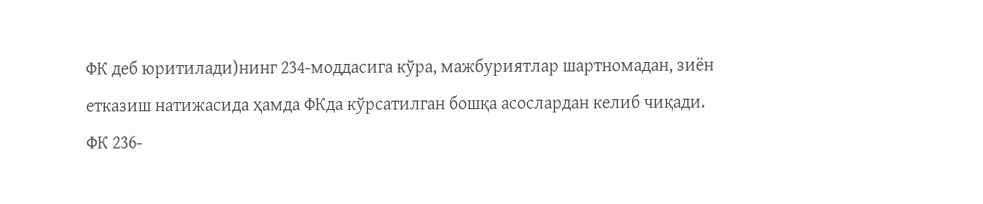ФК деб юритилади)нинг 234-моддасига кўра, мажбуриятлар шартномадан, зиён етказиш натижасида ҳамда ФКда кўрсатилган бошқа асослардан келиб чиқади. ФК 236-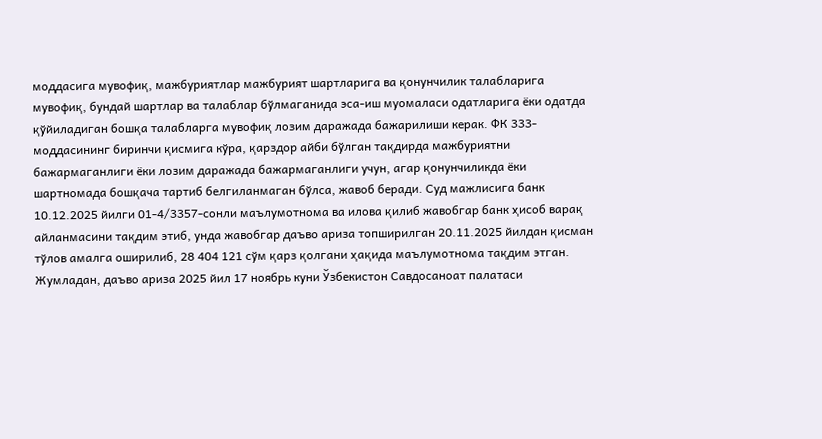моддасига мувофиқ, мажбуриятлар мажбурият шартларига ва қонунчилик талабларига мувофиқ, бундай шартлар ва талаблар бўлмаганида эса-иш муомаласи одатларига ёки одатда қўйиладиган бошқа талабларга мувофиқ лозим даражада бажарилиши керак. ФК 333-моддасининг биринчи қисмига кўра, қарздор айби бўлган тақдирда мажбуриятни бажармаганлиги ёки лозим даражада бажармаганлиги учун, агар қонунчиликда ёки шартномада бошқача тартиб белгиланмаган бўлса, жавоб беради. Суд мажлисига банк 10.12.2025 йилги 01-4/3357-сонли маълумотнома ва илова қилиб жавобгар банк ҳисоб варақ айланмасини тақдим этиб, унда жавобгар даъво ариза топширилган 20.11.2025 йилдан қисман тўлов амалга оширилиб, 28 404 121 сўм қарз қолгани ҳақида маълумотнома тақдим этган. Жумладан, даъво ариза 2025 йил 17 ноябрь куни Ўзбекистон Савдосаноат палатаси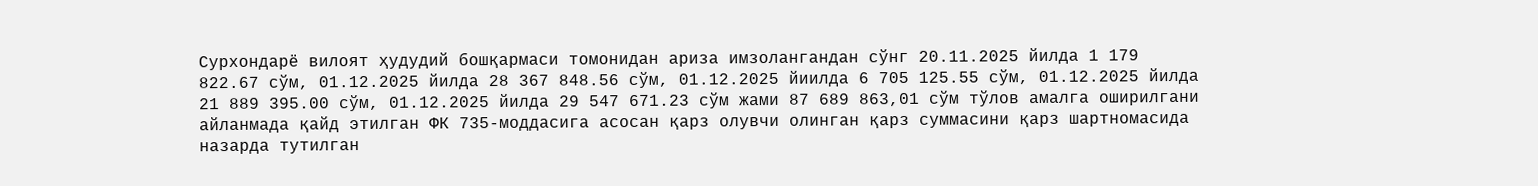Сурхондарё вилоят ҳудудий бошқармаси томонидан ариза имзолангандан сўнг 20.11.2025 йилда 1 179 822.67 сўм, 01.12.2025 йилда 28 367 848.56 сўм, 01.12.2025 йиилда 6 705 125.55 сўм, 01.12.2025 йилда 21 889 395.00 сўм, 01.12.2025 йилда 29 547 671.23 сўм жами 87 689 863,01 сўм тўлов амалга оширилгани айланмада қайд этилган ФК 735-моддасига асосан қарз олувчи олинган қарз суммасини қарз шартномасида назарда тутилган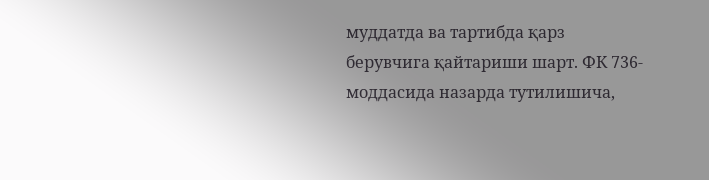муддатда ва тартибда қарз берувчига қайтариши шарт. ФК 736-моддасида назарда тутилишича,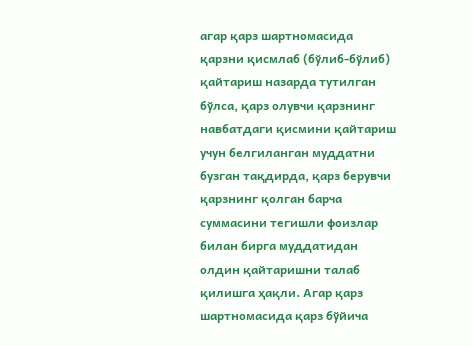агар қарз шартномасида қарзни қисмлаб (бўлиб-бўлиб) қайтариш назарда тутилган бўлса, қарз олувчи қарзнинг навбатдаги қисмини қайтариш учун белгиланган муддатни бузган тақдирда, қарз берувчи қарзнинг қолган барча суммасини тегишли фоизлар билан бирга муддатидан олдин қайтаришни талаб қилишга ҳақли. Агар қарз шартномасида қарз бўйича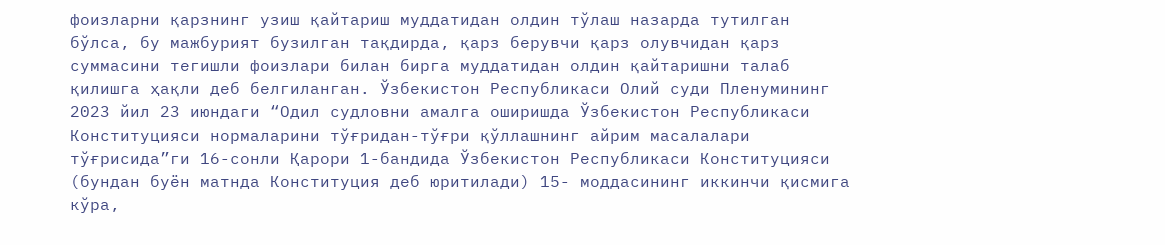фоизларни қарзнинг узиш қайтариш муддатидан олдин тўлаш назарда тутилган бўлса, бу мажбурият бузилган тақдирда, қарз берувчи қарз олувчидан қарз суммасини тегишли фоизлари билан бирга муддатидан олдин қайтаришни талаб қилишга ҳақли деб белгиланган. Ўзбекистон Республикаси Олий суди Пленумининг 2023 йил 23 июндаги “Одил судловни амалга оширишда Ўзбекистон Республикаси Конституцияси нормаларини тўғридан-тўғри қўллашнинг айрим масалалари тўғрисида”ги 16-сонли Қарори 1-бандида Ўзбекистон Республикаси Конституцияси (бундан буён матнда Конституция деб юритилади) 15- моддасининг иккинчи қисмига кўра,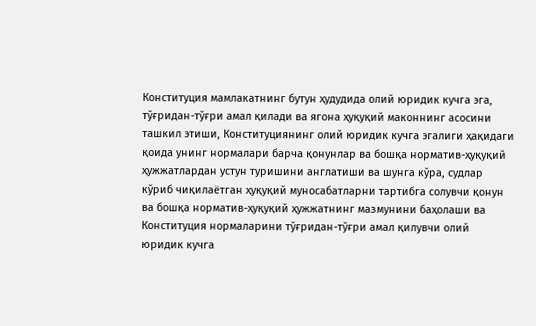Конституция мамлакатнинг бутун ҳудудида олий юридик кучга эга, тўғридан-тўғри амал қилади ва ягона ҳуқуқий маконнинг асосини ташкил этиши, Конституциянинг олий юридик кучга эгалиги ҳақидаги қоида унинг нормалари барча қонунлар ва бошқа норматив-ҳуқуқий ҳужжатлардан устун туришини англатиши ва шунга кўра, судлар кўриб чиқилаётган ҳуқуқий муносабатларни тартибга солувчи қонун ва бошқа норматив-ҳуқуқий ҳужжатнинг мазмунини баҳолаши ва Конституция нормаларини тўғридан-тўғри амал қилувчи олий юридик кучга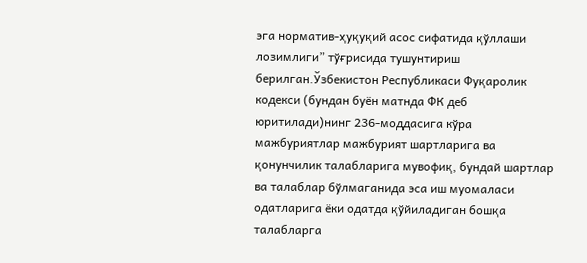эга норматив-ҳуқуқий асос сифатида қўллаши лозимлиги” тўғрисида тушунтириш берилган.Ўзбекистон Республикаси Фуқаролик кодекси (бундан буён матнда ФК деб юритилади)нинг 236-моддасига кўра мажбуриятлар мажбурият шартларига ва қонунчилик талабларига мувофиқ, бундай шартлар ва талаблар бўлмаганида эса иш муомаласи одатларига ёки одатда қўйиладиган бошқа талабларга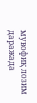мувофиқ лозим даражада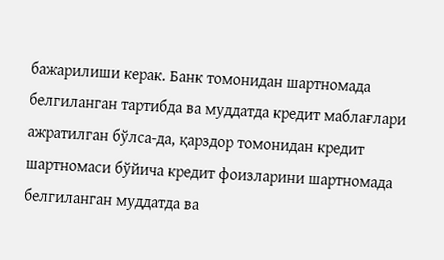бажарилиши керак. Банк томонидан шартномада белгиланган тартибда ва муддатда кредит маблағлари ажратилган бўлса-да, қарздор томонидан кредит шартномаси бўйича кредит фоизларини шартномада белгиланган муддатда ва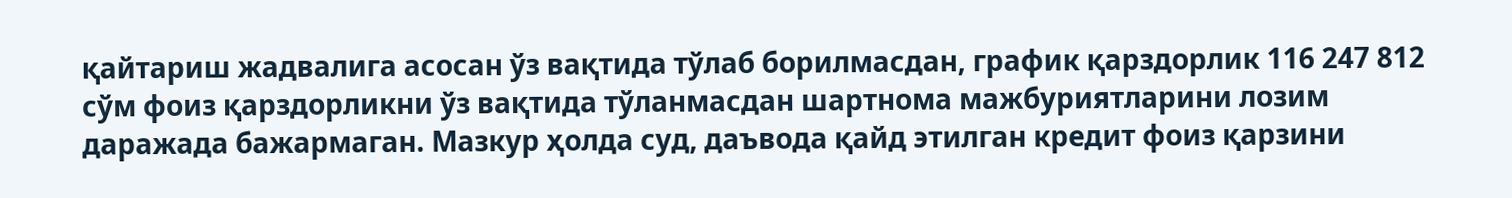қайтариш жадвалига асосан ўз вақтида тўлаб борилмасдан, график қарздорлик 116 247 812 сўм фоиз қарздорликни ўз вақтида тўланмасдан шартнома мажбуриятларини лозим даражада бажармаган. Мазкур ҳолда суд, даъвода қайд этилган кредит фоиз қарзини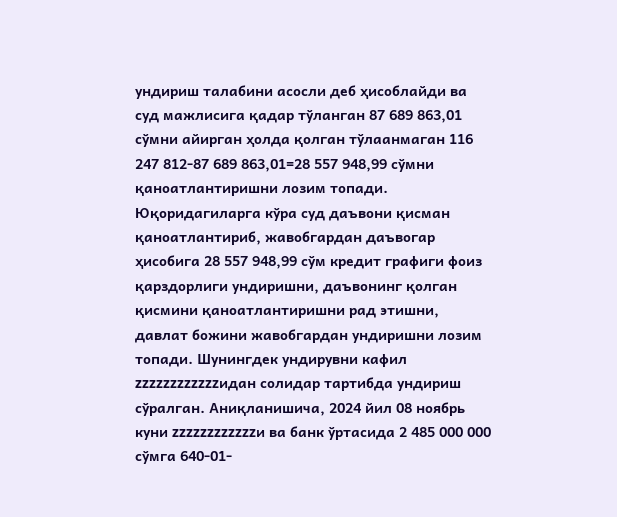ундириш талабини асосли деб ҳисоблайди ва суд мажлисига қадар тўланган 87 689 863,01 сўмни айирган ҳолда қолган тўлаанмаган 116 247 812-87 689 863,01=28 557 948,99 сўмни қаноатлантиришни лозим топади. Юқоридагиларга кўра суд даъвони қисман қаноатлантириб, жавобгардан даъвогар ҳисобига 28 557 948,99 сўм кредит графиги фоиз қарздорлиги ундиришни, даъвонинг қолган қисмини қаноатлантиришни рад этишни, давлат божини жавобгардан ундиришни лозим топади. Шунингдек ундирувни кафил zzzzzzzzzzzzидан солидар тартибда ундириш сўралган. Аниқланишича, 2024 йил 08 ноябрь куни zzzzzzzzzzzzи ва банк ўртасида 2 485 000 000 сўмга 640-01-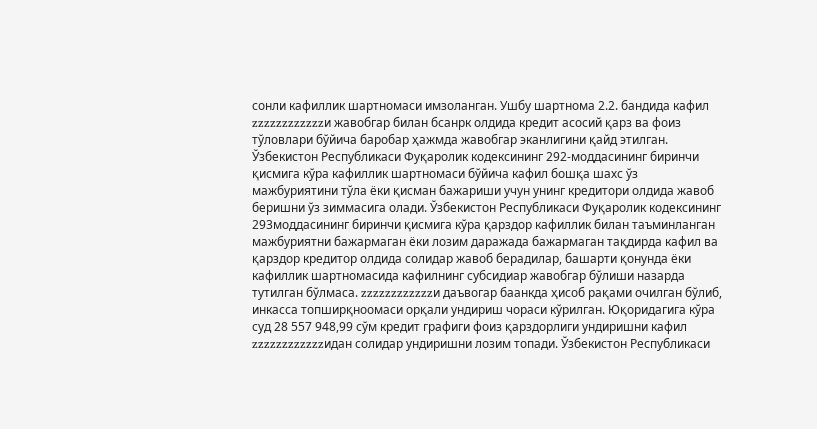сонли кафиллик шартномаси имзоланган. Ушбу шартнома 2.2. бандида кафил zzzzzzzzzzzzи жавобгар билан бсанрк олдида кредит асосий қарз ва фоиз тўловлари бўйича баробар ҳажмда жавобгар эканлигини қайд этилган. Ўзбекистон Республикаси Фуқаролик кодексининг 292-моддасининг биринчи қисмига кўра кафиллик шартномаси бўйича кафил бошқа шахс ўз мажбуриятини тўла ёки қисман бажариши учун унинг кредитори олдида жавоб беришни ўз зиммасига олади. Ўзбекистон Республикаси Фуқаролик кодексининг 293моддасининг биринчи қисмига кўра қарздор кафиллик билан таъминланган мажбуриятни бажармаган ёки лозим даражада бажармаган тақдирда кафил ва қарздор кредитор олдида солидар жавоб берадилар, башарти қонунда ёки кафиллик шартномасида кафилнинг субсидиар жавобгар бўлиши назарда тутилган бўлмаса. zzzzzzzzzzzzи даъвогар баанкда ҳисоб рақами очилган бўлиб, инкасса топширқноомаси орқали ундириш чораси кўрилган. Юқоридагига кўра суд 28 557 948,99 сўм кредит графиги фоиз қарздорлиги ундиришни кафил zzzzzzzzzzzzидан солидар ундиришни лозим топади. Ўзбекистон Республикаси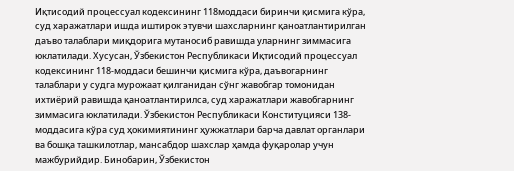Иқтисодий процессуал кодексининг 118моддаси биринчи қисмига кўра, суд харажатлари ишда иштирок этувчи шахсларнинг қаноатлантирилган даъво талаблари миқдорига мутаносиб равишда уларнинг зиммасига юклатилади. Хусусан, Ўзбекистон Республикаси Иқтисодий процессуал кодексининг 118-моддаси бешинчи қисмига кўра, даъвогарнинг талаблари у судга мурожаат қилганидан сўнг жавобгар томонидан ихтиёрий равишда қаноатлантирилса, суд харажатлари жавобгарнинг зиммасига юклатилади. Ўзбекистон Республикаси Конституцияси 138-моддасига кўра суд ҳокимиятининг ҳужжатлари барча давлат органлари ва бошқа ташкилотлар, мансабдор шахслар ҳамда фуқаролар учун мажбурийдир. Бинобарин, Ўзбекистон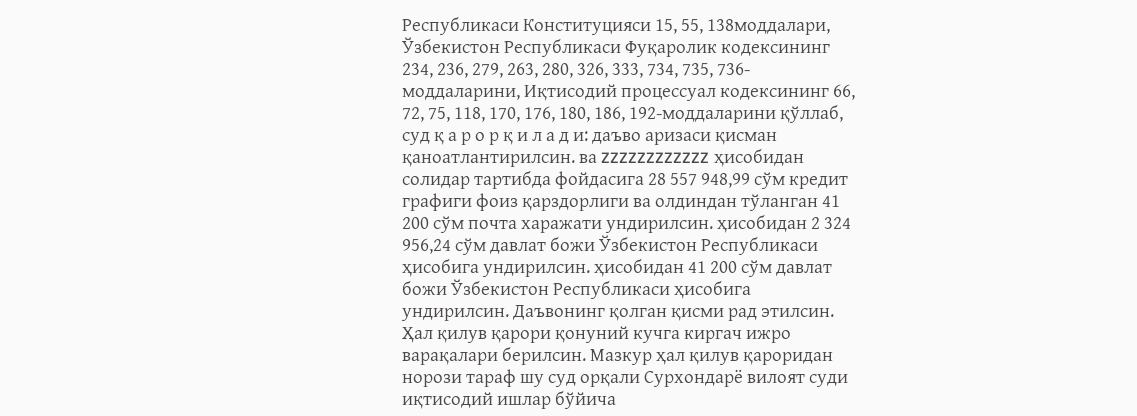Республикаси Конституцияси 15, 55, 138моддалари, Ўзбекистон Республикаси Фуқаролик кодексининг 234, 236, 279, 263, 280, 326, 333, 734, 735, 736-моддаларини, Иқтисодий процессуал кодексининг 66, 72, 75, 118, 170, 176, 180, 186, 192-моддаларини қўллаб, суд қ а р о р қ и л а д и: даъво аризаси қисман қаноатлантирилсин. ва zzzzzzzzzzzz ҳисобидан солидар тартибда фойдасига 28 557 948,99 сўм кредит графиги фоиз қарздорлиги ва олдиндан тўланган 41 200 сўм почта харажати ундирилсин. ҳисобидан 2 324 956,24 сўм давлат божи Ўзбекистон Республикаси ҳисобига ундирилсин. ҳисобидан 41 200 сўм давлат божи Ўзбекистон Республикаси ҳисобига ундирилсин. Даъвонинг қолган қисми рад этилсин. Ҳал қилув қарори қонуний кучга киргач ижро варақалари берилсин. Мазкур ҳал қилув қароридан норози тараф шу суд орқали Сурхондарё вилоят суди иқтисодий ишлар бўйича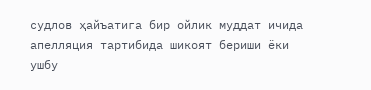судлов ҳайъатига бир ойлик муддат ичида апелляция тартибида шикоят бериши ёки ушбу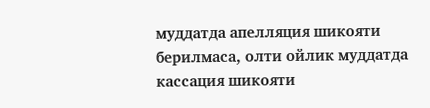муддатда апелляция шикояти берилмаса, олти ойлик муддатда кассация шикояти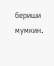бериши мумкин.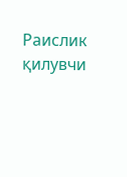Раислик қилувчи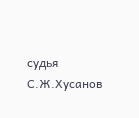судья С.Ж.Хусанов